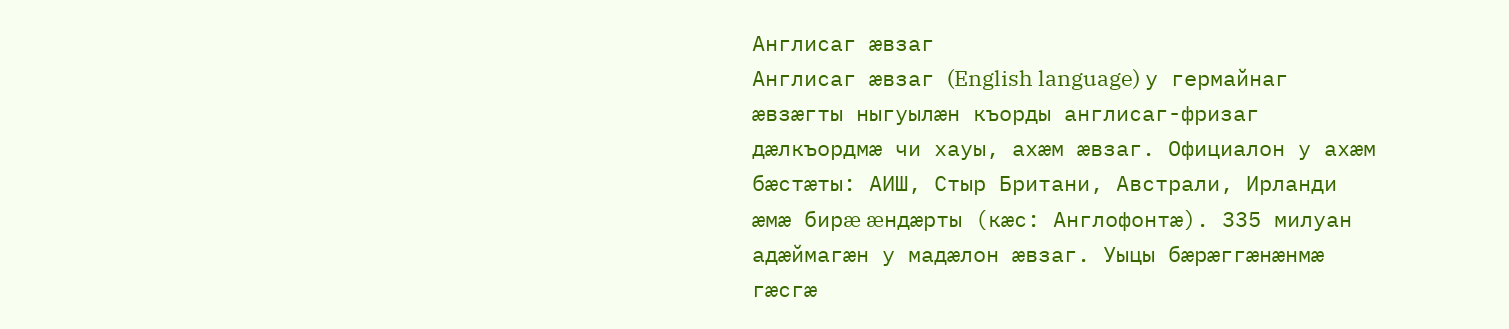Англисаг æвзаг
Англисаг æвзаг (English language) у гермайнаг æвзæгты ныгуылæн къорды англисаг-фризаг дæлкъордмæ чи хауы, ахæм æвзаг. Официалон у ахæм бæстæты: АИШ, Стыр Британи, Австрали, Ирланди æмæ бирæ æндæрты (кæс: Англофонтæ). 335 милуан адæймагæн у мадæлон æвзаг. Уыцы бæрæггæнæнмæ гæсгæ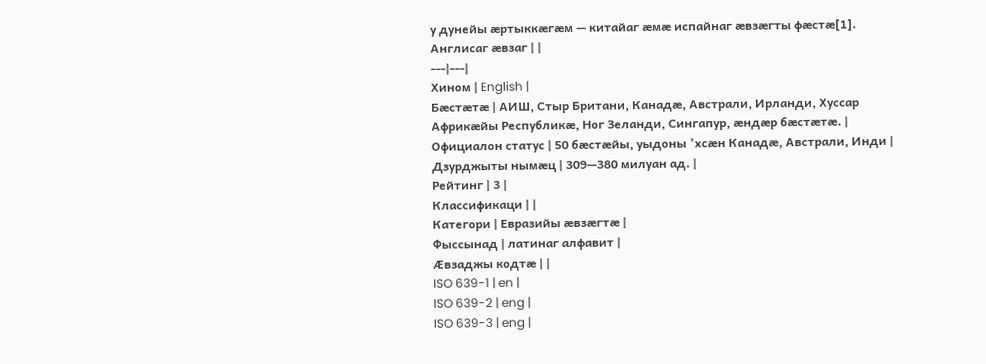у дунейы æртыккæгæм — китайаг æмæ испайнаг æвзæгты фæстæ[1].
Англисаг æвзаг | |
---|---|
Хином | English |
Бæстæтæ | АИШ, Стыр Британи, Канадæ, Австрали, Ирланди, Хуссар Африкæйы Республикæ, Ног Зеланди, Сингапур, æндæр бæстæтæ. |
Официалон статус | 50 бæстæйы, уыдоны ’хсæн Канадæ, Австрали, Инди |
Дзурджыты нымæц | 309—380 милуан ад. |
Рейтинг | 3 |
Классификаци | |
Категори | Евразийы æвзæгтæ |
Фыссынад | латинаг алфавит |
Æвзаджы кодтæ | |
ISO 639-1 | en |
ISO 639-2 | eng |
ISO 639-3 | eng |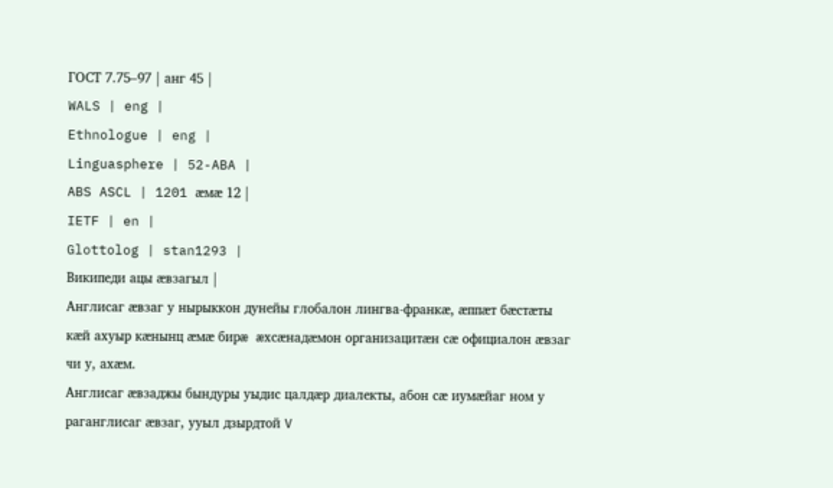ГОСТ 7.75–97 | анг 45 |
WALS | eng |
Ethnologue | eng |
Linguasphere | 52-ABA |
ABS ASCL | 1201 æмæ 12 |
IETF | en |
Glottolog | stan1293 |
Википеди ацы æвзагыл |
Англисаг æвзаг у нырыккон дунейы глобалон лингва-франкæ, æппæт бæстæты кæй ахуыр кæнынц æмæ бирæ æхсæнадæмон организацитæн сæ официалон æвзаг чи у, ахæм.
Англисаг æвзаджы бындуры уыдис цалдæр диалекты, абон сæ иумæйаг ном у раганглисаг æвзаг, ууыл дзырдтой V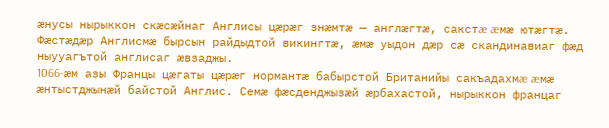æнусы нырыккон скæсæйнаг Англисы цæрæг знæмтæ — англæгтæ, сакстæ æмæ ютæгтæ.
Фæстæдæр Англисмæ бырсын райдыдтой викингтæ, æмæ уыдон дæр сæ скандинавиаг фæд ныууагътой англисаг æвзаджы.
1066-æм азы Францы цæгаты цæрæг нормантæ бабырстой Британийы сакъадахмæ æмæ æнтыстджынæй байстой Англис. Семæ фæсденджызæй æрбахастой, нырыккон францаг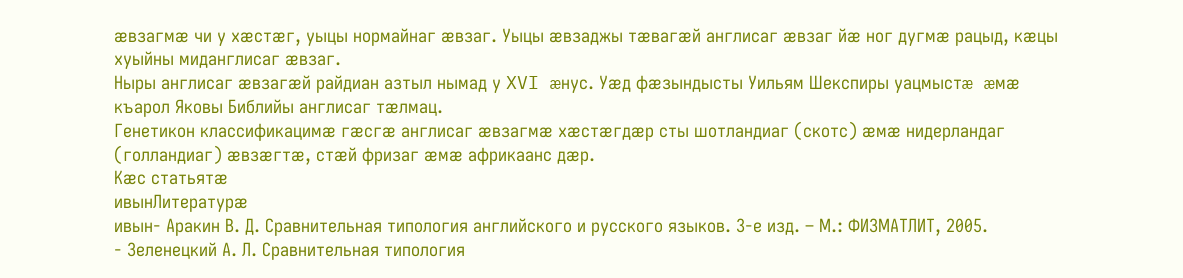æвзагмæ чи у хæстæг, уыцы нормайнаг æвзаг. Уыцы æвзаджы тæвагæй англисаг æвзаг йæ ног дугмæ рацыд, кæцы хуыйны миданглисаг æвзаг.
Ныры англисаг æвзагæй райдиан азтыл нымад у XVI æнус. Уæд фæзындысты Уильям Шекспиры уацмыстæ æмæ къарол Яковы Библийы англисаг тæлмац.
Генетикон классификацимæ гæсгæ англисаг æвзагмæ хæстæгдæр сты шотландиаг (скотс) æмæ нидерландаг (голландиаг) æвзæгтæ, стæй фризаг æмæ африкаанс дæр.
Кæс статьятæ
ивынЛитературæ
ивын- Аракин В. Д. Сравнительная типология английского и русского языков. 3-е изд. – М.: ФИЗМАТЛИТ, 2005.
- Зеленецкий А. Л. Сравнительная типология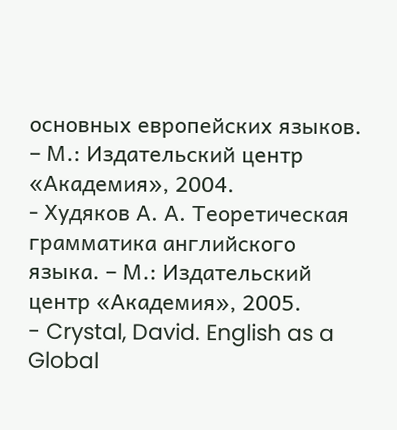основных европейских языков. – М.: Издательский центр «Академия», 2004.
- Худяков А. А. Теоретическая грамматика английского языка. – М.: Издательский центр «Академия», 2005.
- Crystal, David. English as a Global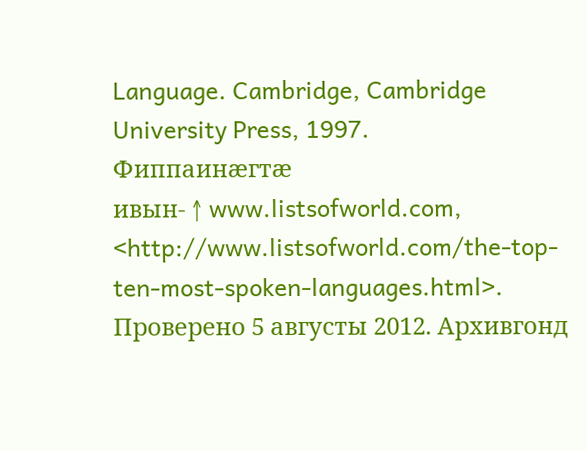Language. Cambridge, Cambridge University Press, 1997.
Фиппаинæгтæ
ивын- ↑ www.listsofworld.com, <http://www.listsofworld.com/the-top-ten-most-spoken-languages.html>. Проверено 5 августы 2012. Архивгонд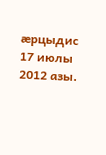æрцыдис 17 июлы 2012 азы.